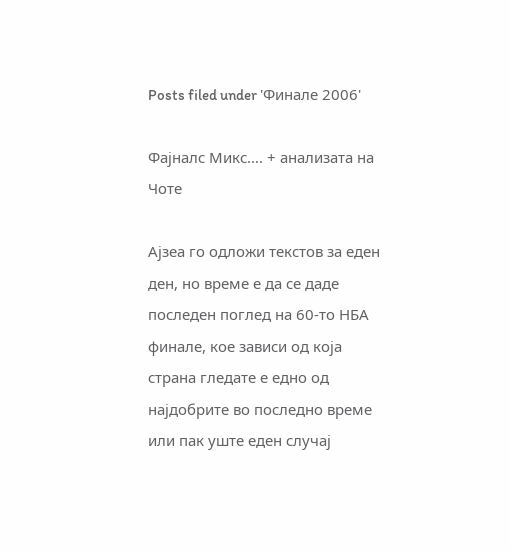Posts filed under 'Финале 2006'

Фајналс Микс…. + анализата на Чоте

Ајзеа го одложи текстов за еден ден, но време е да се даде последен поглед на 60-то НБА финале, кое зависи од која страна гледате е едно од најдобрите во последно време или пак уште еден случај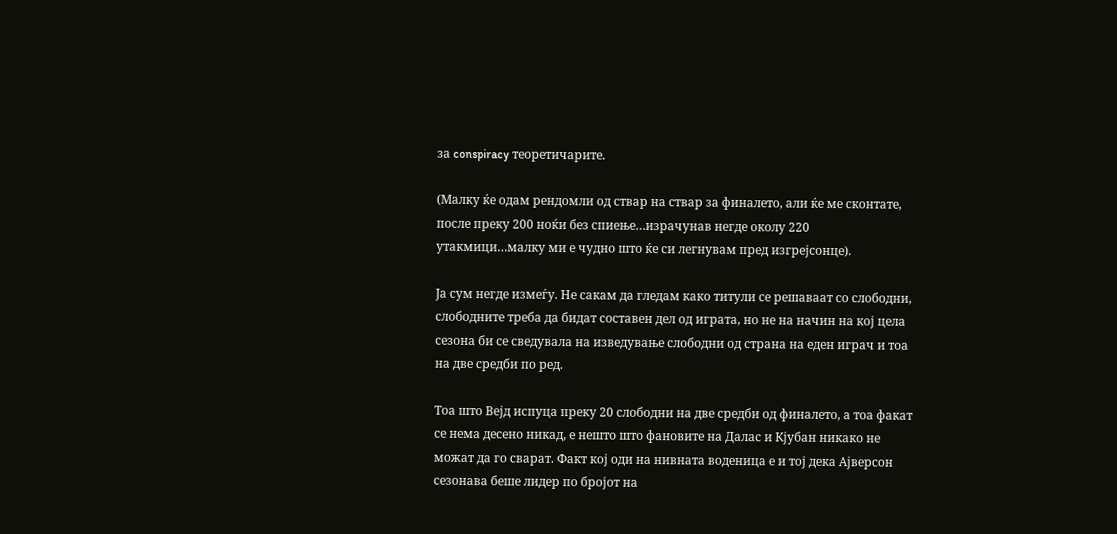за conspiracy теоретичарите.

(Малку ќе одам рендомли од ствар на ствар за финалето, али ќе ме сконтате, после преку 200 ноќи без спиење…израчунав негде околу 220 утакмици…малку ми е чудно што ќе си легнувам пред изгрејсонце).

Ја сум негде измеѓу. Не сакам да гледам како титули се решаваат со слободни, слободните треба да бидат составен дел од играта, но не на начин на кој цела сезона би се сведувала на изведување слободни од страна на еден играч и тоа на две средби по ред.

Тоа што Вејд испуца преку 20 слободни на две средби од финалето, а тоа факат се нема десено никад, е нешто што фановите на Далас и Кјубан никако не можат да го сварат. Факт кој оди на нивната воденица е и тој дека Ајверсон сезонава беше лидер по бројот на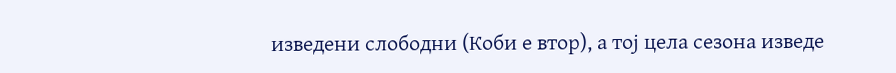изведени слободни (Коби е втор), а тој цела сезона изведе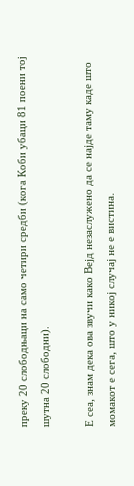преку 20 слободњаци на само четири средби (кога Коби убаци 81 поени тој шутна 20 слободни).

Е сеа, знам дека ова звучи како Вејд незаслужено да се најде таму каде што момакот е сега, што у никој случај не е вистина.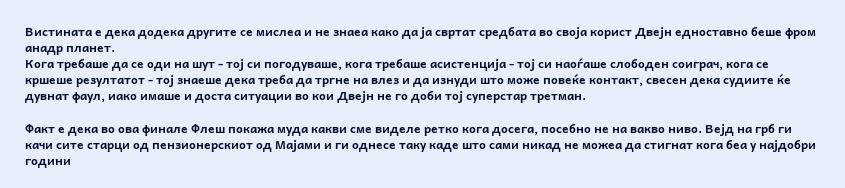Вистината е дека додека другите се мислеа и не знаеа како да ја свртат средбата во своја корист Двејн едноставно беше фром анадр планет.
Кога требаше да се оди на шут - тој си погодуваше, кога требаше асистенција - тој си наоѓаше слободен соиграч, кога се кршеше резултатот - тој знаеше дека треба да тргне на влез и да изнуди што може повеќе контакт, свесен дека судиите ќе дувнат фаул, иако имаше и доста ситуации во кои Двејн не го доби тој суперстар третман.

Факт е дека во ова финале Флеш покажа муда какви сме виделе ретко кога досега, посебно не на вакво ниво. Вејд на грб ги качи сите старци од пензионерскиот од Мајами и ги однесе таку каде што сами никад не можеа да стигнат кога беа у најдобри години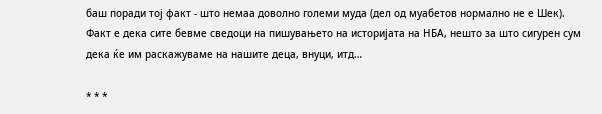баш поради тој факт - што немаа доволно големи муда (дел од муабетов нормално не е Шек).
Факт е дека сите бевме сведоци на пишувањето на историјата на НБА, нешто за што сигурен сум дека ќе им раскажуваме на нашите деца, внуци, итд…

* * *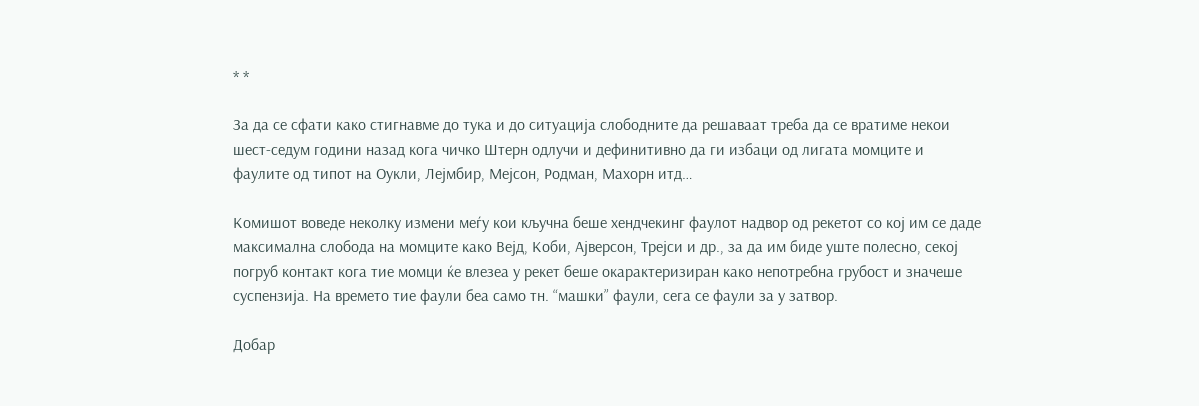* *

За да се сфати како стигнавме до тука и до ситуација слободните да решаваат треба да се вратиме некои шест-седум години назад кога чичко Штерн одлучи и дефинитивно да ги избаци од лигата момците и фаулите од типот на Оукли, Лејмбир, Мејсон, Родман, Махорн итд…

Комишот воведе неколку измени меѓу кои кључна беше хендчекинг фаулот надвор од рекетот со кој им се даде максимална слобода на момците како Вејд, Коби, Ајверсон, Трејси и др., за да им биде уште полесно, секој погруб контакт кога тие момци ќе влезеа у рекет беше окарактеризиран како непотребна грубост и значеше суспензија. На времето тие фаули беа само тн. “машки” фаули, сега се фаули за у затвор.

Добар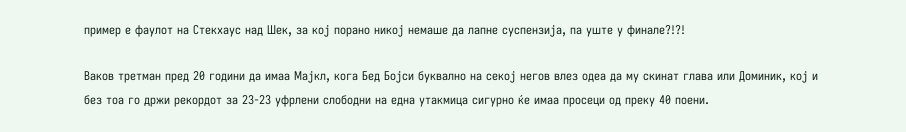пример е фаулот на Стекхаус над Шек, за кој порано никој немаше да лапне суспензија, па уште у финале?!?!

Ваков третман пред 20 години да имаа Мајкл, кога Бед Бојси буквално на секој негов влез одеа да му скинат глава или Доминик, кој и без тоа го држи рекордот за 23-23 уфрлени слободни на една утакмица сигурно ќе имаа просеци од преку 40 поени.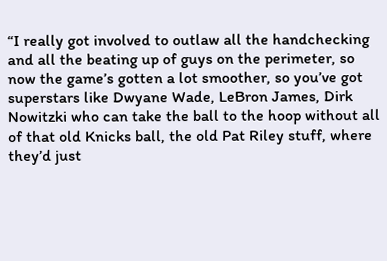“I really got involved to outlaw all the handchecking and all the beating up of guys on the perimeter, so now the game’s gotten a lot smoother, so you’ve got superstars like Dwyane Wade, LeBron James, Dirk Nowitzki who can take the ball to the hoop without all of that old Knicks ball, the old Pat Riley stuff, where they’d just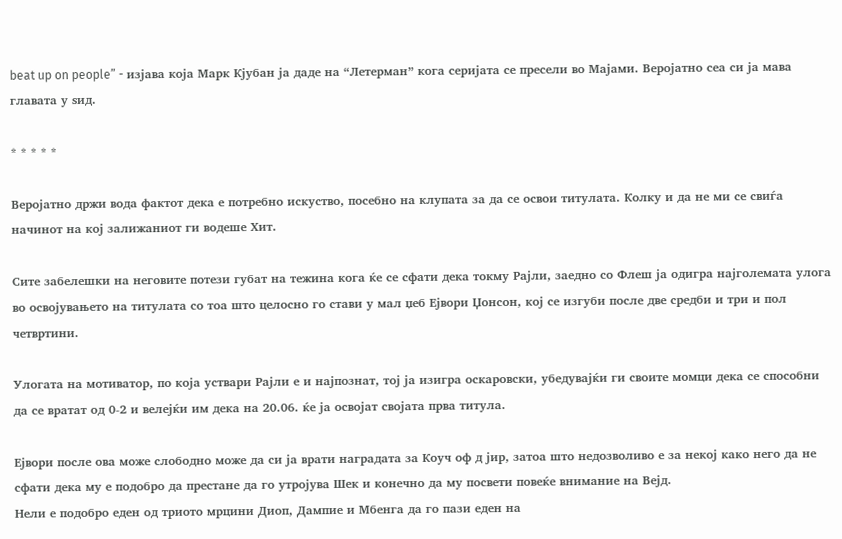beat up on people” - изјава која Марк Кјубан ја даде на “Летерман” кога серијата се пресели во Мајами. Веројатно сеа си ја мава главата у ѕид.

* * * * *

Веројатно држи вода фактот дека е потребно искуство, посебно на клупата за да се освои титулата. Колку и да не ми се свиѓа начинот на кој залижаниот ги водеше Хит.

Сите забелешки на неговите потези губат на тежина кога ќе се сфати дека токму Рајли, заедно со Флеш ја одигра најголемата улога во освојувањето на титулата со тоа што целосно го стави у мал џеб Ејвори Џонсон, кој се изгуби после две средби и три и пол четвртини.

Улогата на мотиватор, по која уствари Рајли е и најпознат, тој ја изигра оскаровски, убедувајќи ги своите момци дека се способни да се вратат од 0-2 и велејќи им дека на 20.06. ќе ја освојат својата прва титула.

Ејвори после ова може слободно може да си ја врати наградата за Коуч оф д јир, затоа што недозволиво е за некој како него да не сфати дека му е подобро да престане да го утројува Шек и конечно да му посвети повеќе внимание на Вејд.
Нели е подобро еден од триото мрцини Диоп, Дампие и Мбенга да го пази еден на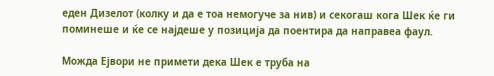еден Дизелот (колку и да е тоа немогуче за нив) и секогаш кога Шек ќе ги поминеше и ќе се најдеше у позиција да поентира да направеа фаул.

Можда Ејвори не примети дека Шек е труба на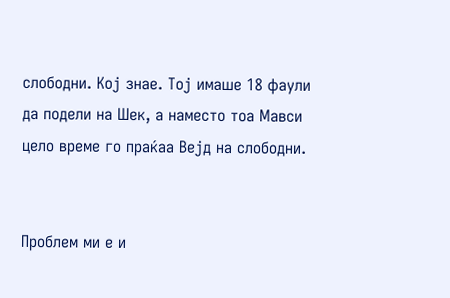слободни. Кој знае. Тој имаше 18 фаули да подели на Шек, а наместо тоа Мавси цело време го праќаа Вејд на слободни.


Проблем ми е и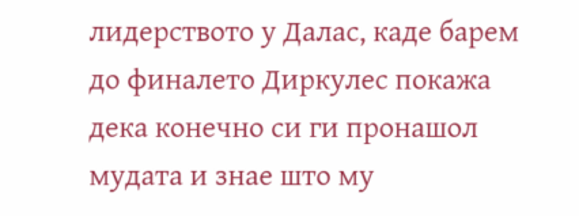лидерството у Далас, каде барем до финалето Диркулес покажа дека конечно си ги пронашол мудата и знае што му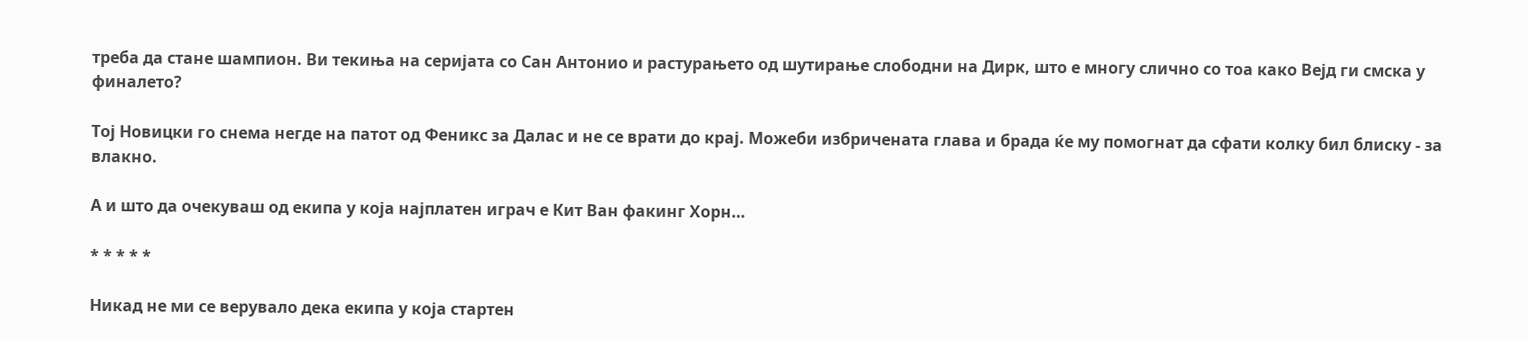треба да стане шампион. Ви текиња на серијата со Сан Антонио и растурањето од шутирање слободни на Дирк, што е многу слично со тоа како Вејд ги смска у финалето?

Тој Новицки го снема негде на патот од Феникс за Далас и не се врати до крај. Можеби избричената глава и брада ќе му помогнат да сфати колку бил блиску - за влакно.

А и што да очекуваш од екипа у која најплатен играч е Кит Ван факинг Хорн…

* * * * *

Никад не ми се верувало дека екипа у која стартен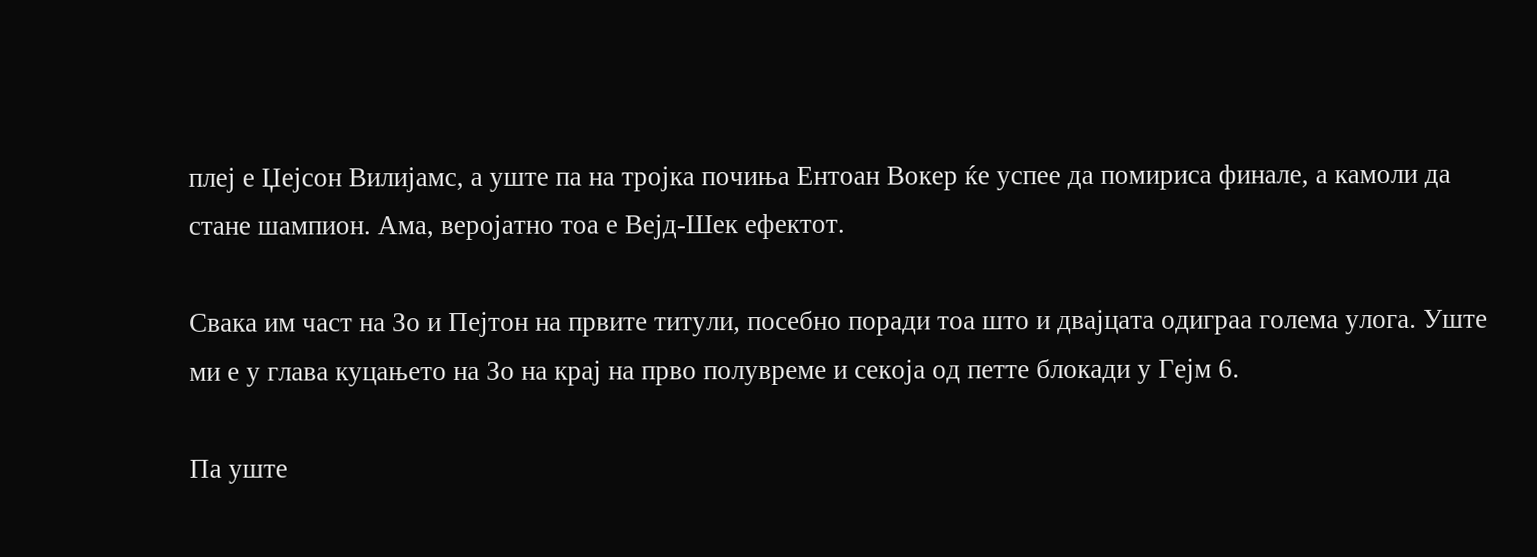плеј е Џејсон Вилијамс, а уште па на тројка почиња Ентоан Вокер ќе успее да помириса финале, а камоли да стане шампион. Ама, веројатно тоа е Вејд-Шек ефектот.

Свака им част на Зо и Пејтон на првите титули, посебно поради тоа што и двајцата одиграа голема улога. Уште ми е у глава куцањето на Зо на крај на прво полувреме и секоја од петте блокади у Гејм 6.

Па уште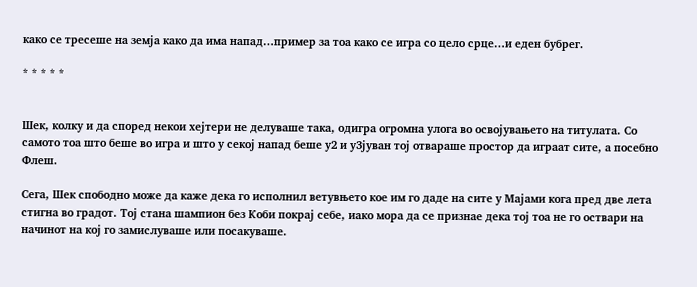како се тресеше на земја како да има напад…пример за тоа како се игра со цело срце…и еден бубрег.

* * * * *


Шек, колку и да според некои хејтери не делуваше така, одигра огромна улога во освојувањето на титулата. Со самото тоа што беше во игра и што у секој напад беше у2 и у3јуван тој отвараше простор да играат сите, а посебно Флеш.

Сега, Шек спободно може да каже дека го исполнил ветувњето кое им го даде на сите у Мајами кога пред две лета стигна во градот. Тој стана шампион без Коби покрај себе, иако мора да се признае дека тој тоа не го оствари на начинот на кој го замислуваше или посакуваше.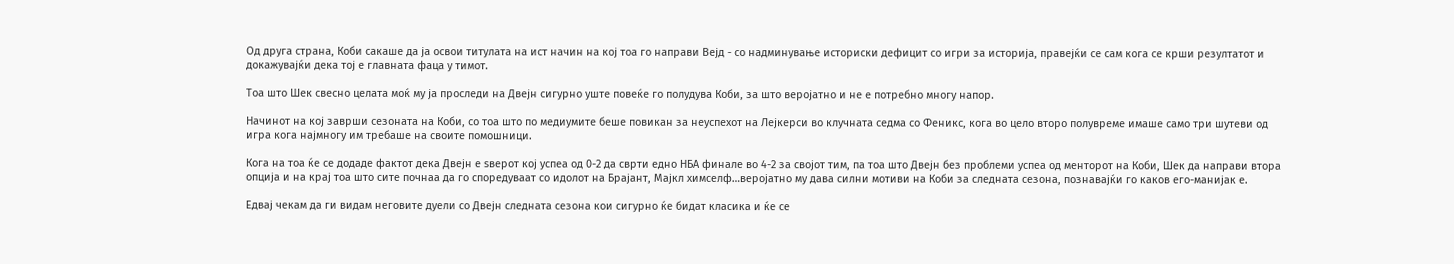Од друга страна, Коби сакаше да ја освои титулата на ист начин на кој тоа го направи Вејд - со надминување историски дефицит со игри за историја, правејќи се сам кога се крши резултатот и докажувајќи дека тој е главната фаца у тимот.

Тоа што Шек свесно целата моќ му ја проследи на Двејн сигурно уште повеќе го полудува Коби, за што веројатно и не е потребно многу напор.

Начинот на кој заврши сезоната на Коби, со тоа што по медиумите беше повикан за неуспехот на Лејкерси во клучната седма со Феникс, кога во цело второ полувреме имаше само три шутеви од игра кога најмногу им требаше на своите помошници.

Кога на тоа ќе се додаде фактот дека Двејн е ѕверот кој успеа од 0-2 да сврти едно НБА финале во 4-2 за својот тим, па тоа што Двејн без проблеми успеа од менторот на Коби, Шек да направи втора опција и на крај тоа што сите почнаа да го споредуваат со идолот на Брајант, Мајкл химселф…веројатно му дава силни мотиви на Коби за следната сезона, познавајќи го каков его-манијак е.

Едвај чекам да ги видам неговите дуели со Двејн следната сезона кои сигурно ќе бидат класика и ќе се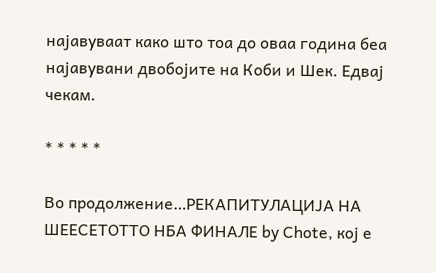најавуваат како што тоа до оваа година беа најавувани двобојите на Коби и Шек. Едвај чекам.

* * * * *

Во продолжение…РЕКАПИТУЛАЦИЈА НА ШЕЕСЕТОТТО НБА ФИНАЛЕ by Chote, кој е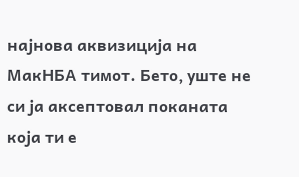најнова аквизиција на МакНБА тимот. Бето, уште не си ја аксептовал поканата која ти е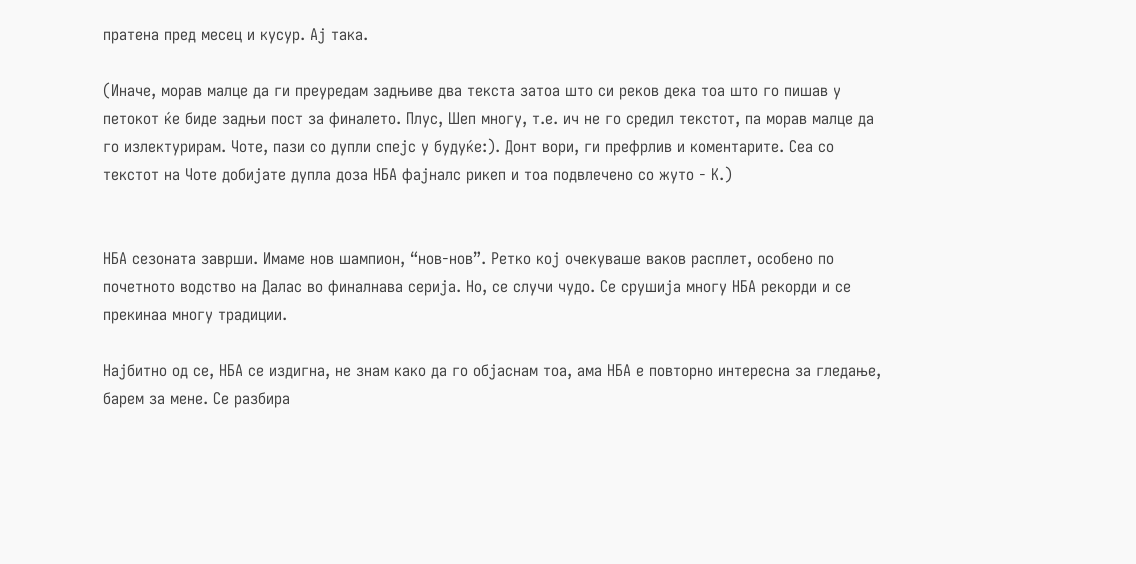пратена пред месец и кусур. Ај така.

(Иначе, морав малце да ги преуредам задњиве два текста затоа што си реков дека тоа што го пишав у петокот ќе биде задњи пост за финалето. Плус, Шеп многу, т.е. ич не го средил текстот, па морав малце да го излектурирам. Чоте, пази со дупли спејс у будуќе:). Донт вори, ги префрлив и коментарите. Сеа со текстот на Чоте добијате дупла доза НБА фајналс рикеп и тоа подвлечено со жуто - К.)


НБА сезоната заврши. Имаме нов шампион, “нов-нов”. Ретко кој очекуваше ваков расплет, особено по почетното водство на Далас во финалнава серија. Но, се случи чудо. Се срушија многу НБА рекорди и се прекинаа многу традиции.

Најбитно од се, НБА се издигна, не знам како да го објаснам тоа, ама НБА е повторно интересна за гледање, барем за мене. Се разбира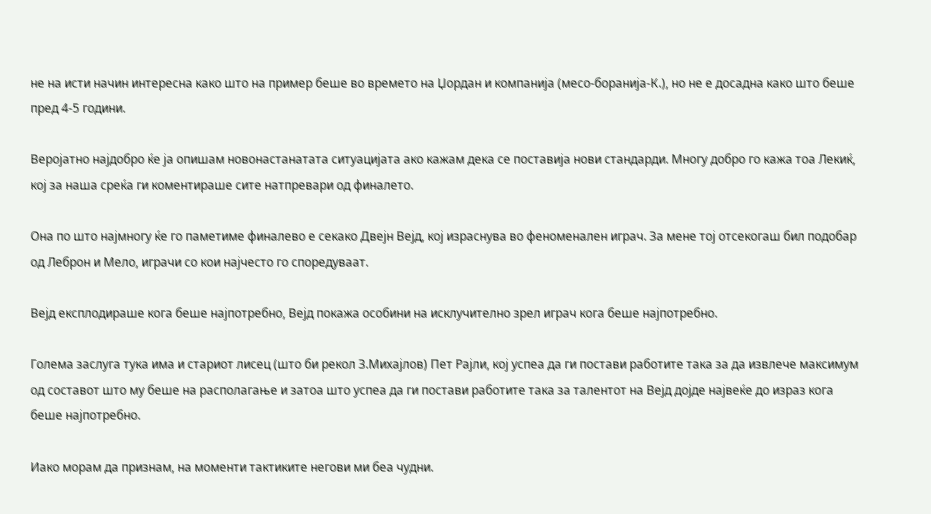не на исти начин интересна како што на пример беше во времето на Џордан и компанија (месо-боранија-К.), но не е досадна како што беше пред 4-5 години.

Веројатно најдобро ќе ја опишам новонастанатата ситуацијата ако кажам дека се поставија нови стандарди. Многу добро го кажа тоа Лекиќ, кој за наша среќа ги коментираше сите натпревари од финалето.

Она по што најмногу ќе го паметиме финалево е секако Двејн Вејд, кој израснува во феноменален играч. За мене тој отсекогаш бил подобар од Леброн и Мело, играчи со кои најчесто го споредуваат.

Вејд експлодираше кога беше најпотребно, Вејд покажа особини на исклучително зрел играч кога беше најпотребно.

Голема заслуга тука има и стариот лисец (што би рекол З.Михајлов) Пет Рајли, кој успеа да ги постави работите така за да извлече максимум од составот што му беше на располагање и затоа што успеа да ги постави работите така за талентот на Вејд дојде највеќе до израз кога беше најпотребно.

Иако морам да признам, на моменти тактиките негови ми беа чудни.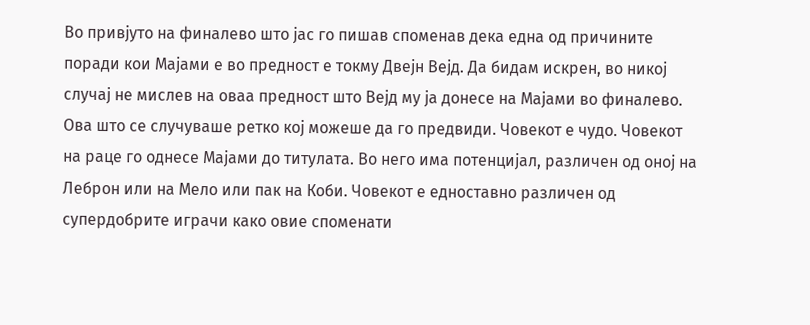Во привјуто на финалево што јас го пишав споменав дека една од причините поради кои Мајами е во предност е токму Двејн Вејд. Да бидам искрен, во никој случај не мислев на оваа предност што Вејд му ја донесе на Мајами во финалево. Ова што се случуваше ретко кој можеше да го предвиди. Човекот е чудо. Човекот на раце го однесе Мајами до титулата. Во него има потенцијал, различен од оној на Леброн или на Мело или пак на Коби. Човекот е едноставно различен од супердобрите играчи како овие споменати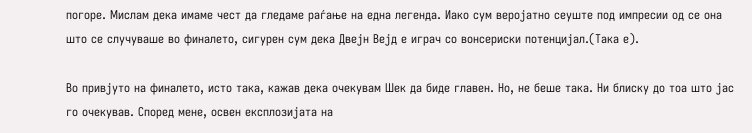погоре. Мислам дека имаме чест да гледаме раѓање на една легенда. Иако сум веројатно сеуште под импресии од се она што се случуваше во финалето, сигурен сум дека Двејн Вејд е играч со вонсериски потенцијал.(Така е).

Во привјуто на финалето, исто така, кажав дека очекувам Шек да биде главен. Но, не беше така. Ни блиску до тоа што јас го очекував. Според мене, освен експлозијата на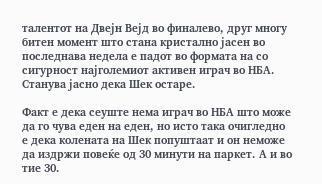талентот на Двејн Вејд во финалево, друг многу битен момент што стана кристално јасен во последнава недела е падот во формата на со сигурност најголемиот активен играч во НБА. Станува јасно дека Шек остаре.

Факт е дека сеуште нема играч во НБА што може да го чува еден на еден, но исто така очигледно е дека колената на Шек попуштаат и он неможе да издржи повеќе од 30 минути на паркет. А и во тие 30.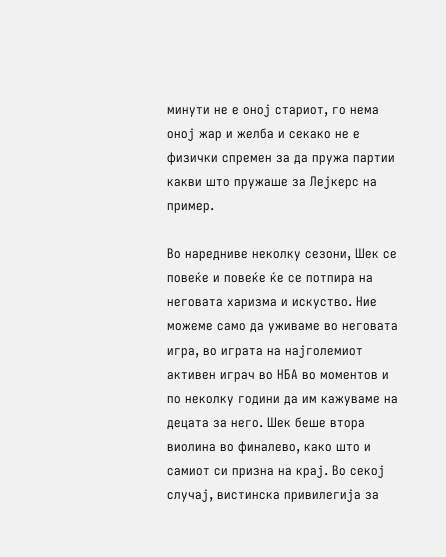минути не е оној стариот, го нема оној жар и желба и секако не е физички спремен за да пружа партии какви што пружаше за Лејкерс на пример.

Во наредниве неколку сезони, Шек се повеќе и повеќе ќе се потпира на неговата харизма и искуство. Ние можеме само да уживаме во неговата игра, во играта на најголемиот активен играч во НБА во моментов и по неколку години да им кажуваме на децата за него. Шек беше втора виолина во финалево, како што и самиот си призна на крај. Во секој случај, вистинска привилегија за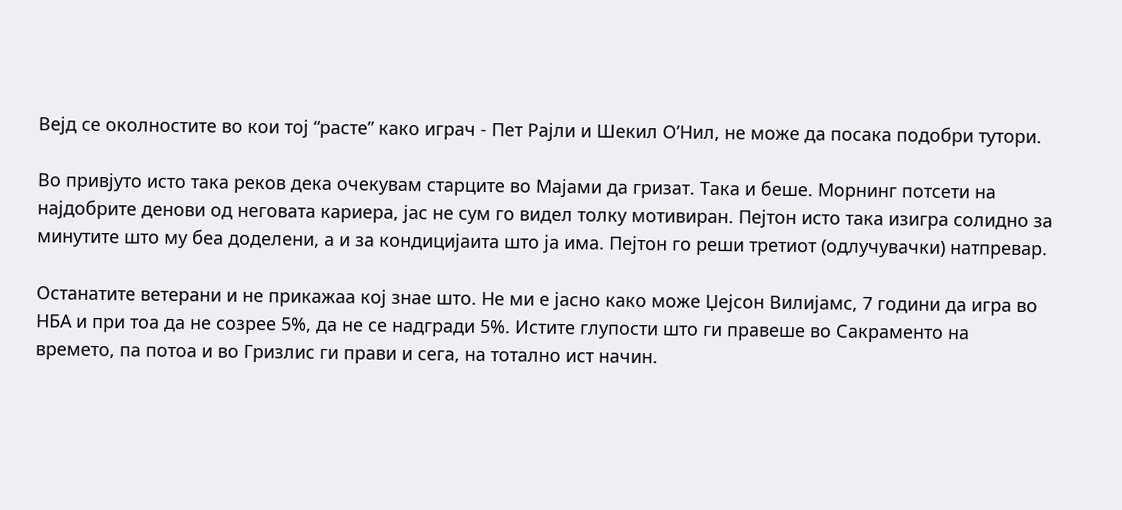Вејд се околностите во кои тој “расте” како играч - Пет Рајли и Шекил О’Hил, не може да посака подобри тутори.

Во привјуто исто така реков дека очекувам старците во Мајами да гризат. Така и беше. Морнинг потсети на најдобрите денови од неговата кариера, јас не сум го видел толку мотивиран. Пејтон исто така изигра солидно за минутите што му беа доделени, а и за кондицијаита што ја има. Пејтон го реши третиот (одлучувачки) натпревар.

Останатите ветерани и не прикажаа кој знае што. Не ми е јасно како може Џејсон Вилијамс, 7 години да игра во НБА и при тоа да не созрее 5%, да не се надгради 5%. Истите глупости што ги правеше во Сакраменто на времето, па потоа и во Гризлис ги прави и сега, на тотално ист начин.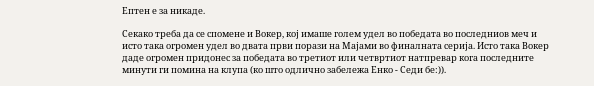Ептен е за никаде.

Секако треба да се спомене и Вокер, кој имаше голем удел во победата во последниов меч и исто така огромен удел во двата први порази на Мајами во финалната серија. Исто така Вокер даде огромен придонес за победата во третиот или четвртиот натпревар кога последните минути ги помина на клупа (ко што одлично забележа Енко - Седи бе:)).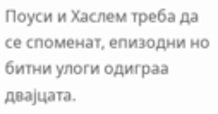Поуси и Хаслем треба да се споменат, епизодни но битни улоги одиграа двајцата.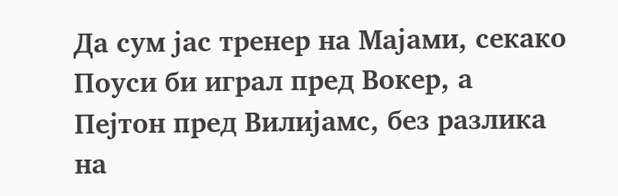Да сум јас тренер на Мајами, секако Поуси би играл пред Вокер, а Пејтон пред Вилијамс, без разлика на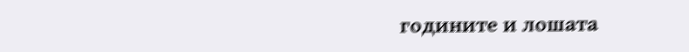годините и лошата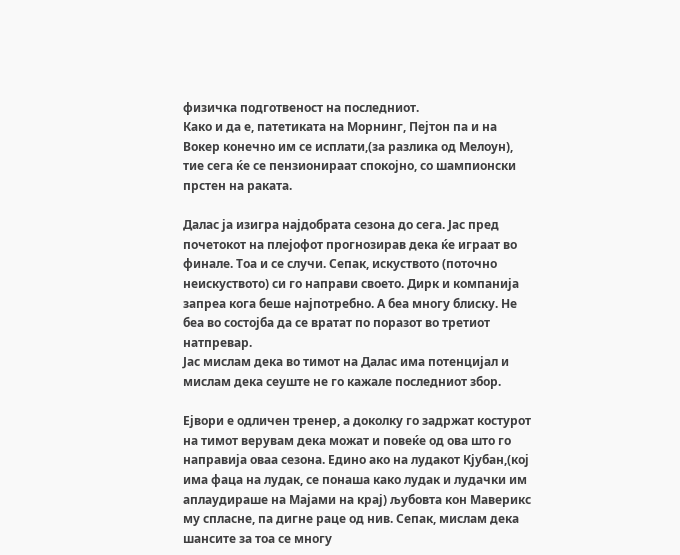физичка подготвеност на последниот.
Како и да е, патетиката на Морнинг, Пејтон па и на Вокер конечно им се исплати,(за разлика од Мелоун), тие сега ќе се пензионираат спокојно, со шампионски прстен на раката.

Далас ја изигра најдобрата сезона до сега. Јас пред почетокот на плејофот прогнозирав дека ќе играат во финале. Тоа и се случи. Сепак, искуството (поточно неискуството) си го направи своето. Дирк и компанија запреа кога беше најпотребно. А беа многу блиску. Не беа во состојба да се вратат по поразот во третиот натпревар.
Јас мислам дека во тимот на Далас има потенцијал и мислам дека сеуште не го кажале последниот збор.

Ејвори е одличен тренер, а доколку го задржат костурот на тимот верувам дека можат и повеќе од ова што го направија оваа сезона. Едино ако на лудакот Кјубан,(кој има фаца на лудак, се понаша како лудак и лудачки им аплаудираше на Мајами на крај) љубовта кон Маверикс му спласне, па дигне раце од нив. Сепак, мислам дека шансите за тоа се многу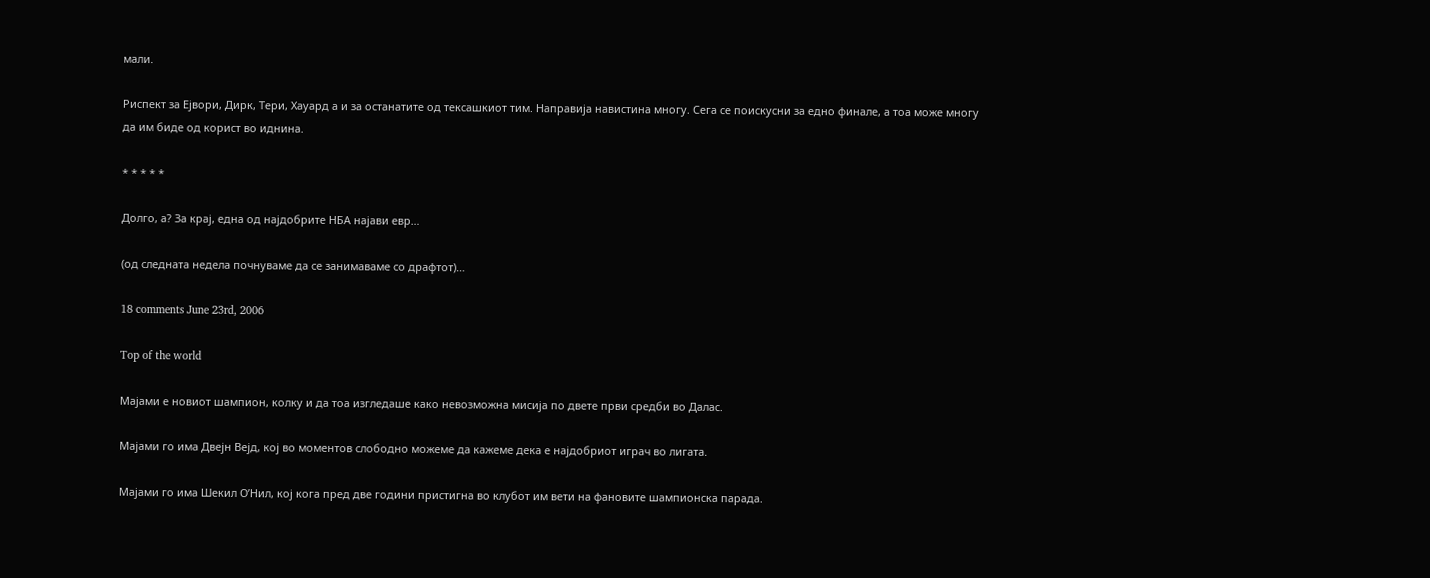мали.

Риспект за Ејвори, Дирк, Тери, Хауард а и за останатите од тексашкиот тим. Направија навистина многу. Сега се поискусни за едно финале, а тоа може многу да им биде од корист во иднина.

* * * * *

Долго, а? За крај, една од најдобрите НБА најави евр…

(од следната недела почнуваме да се занимаваме со драфтот)…

18 comments June 23rd, 2006

Top of the world

Мајами е новиот шампион, колку и да тоа изгледаше како невозможна мисија по двете први средби во Далас.

Мајами го има Двејн Вејд, кој во моментов слободно можеме да кажеме дека е најдобриот играч во лигата.

Мајами го има Шекил О’Нил, кој кога пред две години пристигна во клубот им вети на фановите шампионска парада.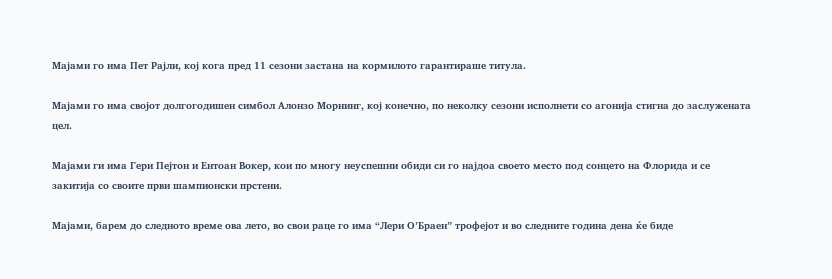Мајами го има Пет Рајли, кој кога пред 11 сезони застана на кормилото гарантираше титула.

Мајами го има својот долгогодишен симбол Алонзо Морнинг, кој конечно, по неколку сезони исполнети со агонија стигна до заслужената цел.

Мајами ги има Гери Пејтон и Ентоан Вокер, кои по многу неуспешни обиди си го најдоа своето место под сонцето на Флорида и се закитија со своите први шампионски прстени.

Мајами, барем до следното време ова лето, во свои раце го има “Лери О’Браен” трофејот и во следните година дена ќе биде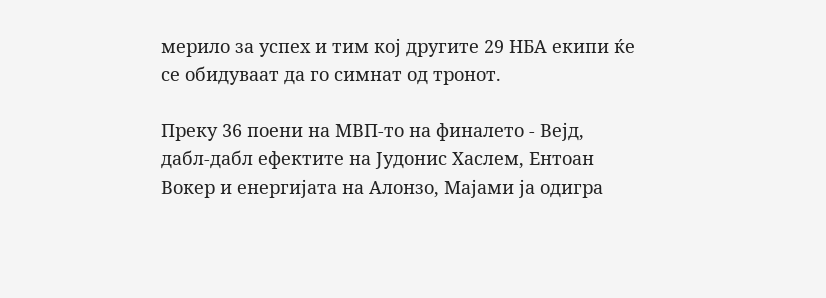мерило за успех и тим кој другите 29 НБА екипи ќе се обидуваат да го симнат од тронот.

Преку 36 поени на МВП-то на финалето - Вејд, дабл-дабл ефектите на Јудонис Хаслем, Ентоан Вокер и енергијата на Алонзо, Мајами ја одигра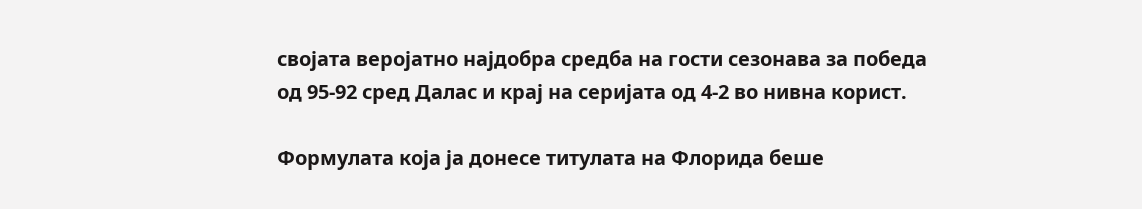својата веројатно најдобра средба на гости сезонава за победа од 95-92 сред Далас и крај на серијата од 4-2 во нивна корист.

Формулата која ја донесе титулата на Флорида беше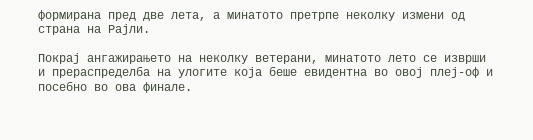формирана пред две лета, а минатото претрпе неколку измени од страна на Рајли.

Покрај ангажирањето на неколку ветерани, минатото лето се изврши и прераспределба на улогите која беше евидентна во овој плеј-оф и посебно во ова финале.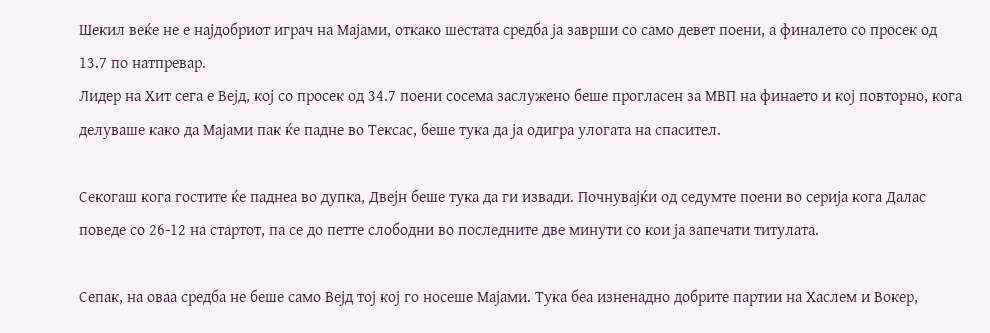Шекил веќе не е најдобриот играч на Мајами, откако шестата средба ја заврши со само девет поени, а финалето со просек од 13.7 по натпревар.
Лидер на Хит сега е Вејд, кој со просек од 34.7 поени сосема заслужено беше прогласен за МВП на финаето и кој повторно, кога делуваше како да Мајами пак ќе падне во Тексас, беше тука да ја одигра улогата на спасител.

Секогаш кога гостите ќе паднеа во дупка, Двејн беше тука да ги извади. Почнувајќи од седумте поени во серија кога Далас поведе со 26-12 на стартот, па се до петте слободни во последните две минути со кои ја запечати титулата.

Сепак, на оваа средба не беше само Вејд тој кој го носеше Мајами. Тука беа изненадно добрите партии на Хаслем и Вокер,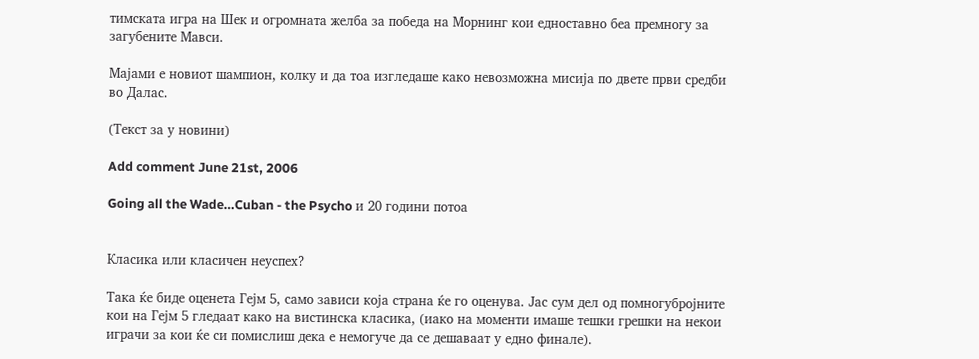тимската игра на Шек и огромната желба за победа на Морнинг кои едноставно беа премногу за загубените Мавси.

Мајами е новиот шампион, колку и да тоа изгледаше како невозможна мисија по двете први средби во Далас.

(Текст за у новини)

Add comment June 21st, 2006

Going all the Wade…Cuban - the Psycho и 20 години потоа


Класика или класичен неуспех?

Така ќе биде оценета Гејм 5, само зависи која страна ќе го оценува. Јас сум дел од помногубројните кои на Гејм 5 гледаат како на вистинска класика, (иако на моменти имаше тешки грешки на некои играчи за кои ќе си помислиш дека е немогуче да се дешаваат у едно финале).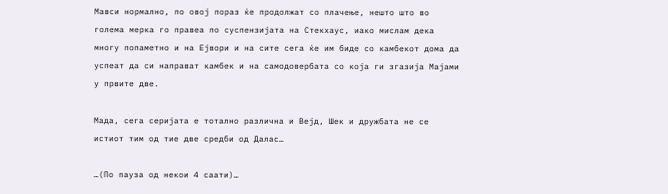Мавси нормално, по овој пораз ќе продолжат со плачење, нешто што во голема мерка го правеа по суспензијата на Стекхаус, иако мислам дека многу попаметно и на Ејвори и на сите сега ќе им биде со камбекот дома да успеат да си направат камбек и на самодовербата со која ги згазија Мајами у првите две.

Мада, сега серијата е тотално различна и Вејд, Шек и дружбата не се истиот тим од тие две средби од Далас…

…(По пауза од некои 4 саати)…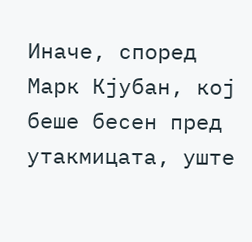Иначе, според Марк Кјубан, кој беше бесен пред утакмицата, уште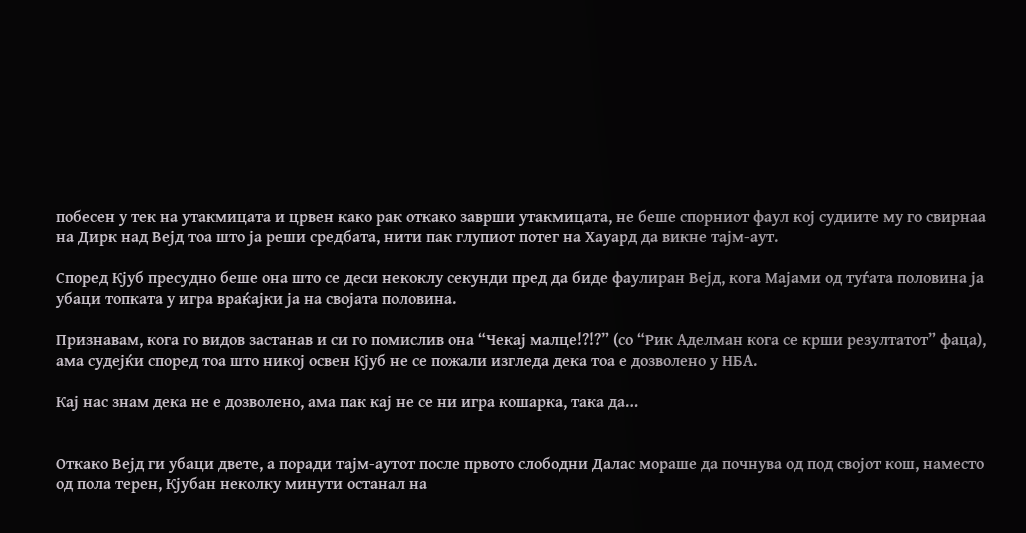побесен у тек на утакмицата и црвен како рак откако заврши утакмицата, не беше спорниот фаул кој судиите му го свирнаа на Дирк над Вејд тоа што ја реши средбата, нити пак глупиот потег на Хауард да викне тајм-аут.

Според Кјуб пресудно беше она што се деси некоклу секунди пред да биде фаулиран Вејд, кога Мајами од туѓата половина ја убаци топката у игра враќајки ја на својата половина.

Признавам, кога го видов застанав и си го помислив она “Чекај малце!?!?” (со “Рик Аделман кога се крши резултатот” фаца), ама судејќи според тоа што никој освен Кјуб не се пожали изгледа дека тоа е дозволено у НБА.

Кај нас знам дека не е дозволено, ама пак кај не се ни игра кошарка, така да…


Откако Вејд ги убаци двете, а поради тајм-аутот после првото слободни Далас мораше да почнува од под својот кош, наместо од пола терен, Кјубан неколку минути останал на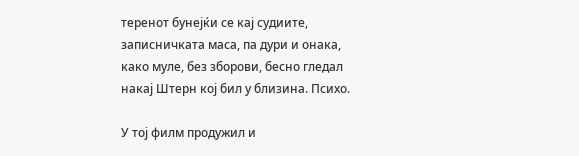теренот бунејќи се кај судиите, записничката маса, па дури и онака, како муле, без зборови, бесно гледал накај Штерн кој бил у близина. Психо.

У тој филм продужил и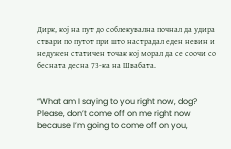Дирк, кој на пут до соблекувална почнал да удира ствари по путот при што настрадал еден невин и недужен статичен точак кој морал да се соочи со бесната десна 73-ка на Швабата.


“What am I saying to you right now, dog? Please, don’t come off on me right now because I’m going to come off on you,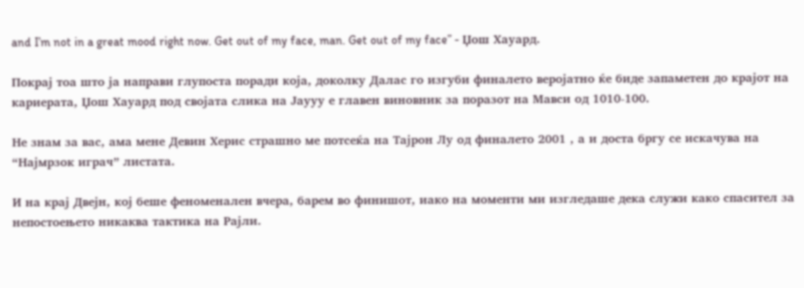and I’m not in a great mood right now. Get out of my face, man. Get out of my face” - Џош Хауард.

Покрај тоа што ја направи глупоста поради која, доколку Далас го изгуби финалето веројатно ќе биде запаметен до крајот на кариерата, Џош Хауард под својата слика на Јаууу е главен виновник за поразот на Мавси од 1010-100.

Не знам за вас, ама мене Девин Херис страшно ме потсеќа на Тајрон Лу од финалето 2001 , а и доста бргу се искачува на “Најмрзок играч” листата.

И на крај Двејн, кој беше феноменален вчера, барем во финишот, иако на моменти ми изгледаше дека служи како спасител за непостоењето никаква тактика на Рајли.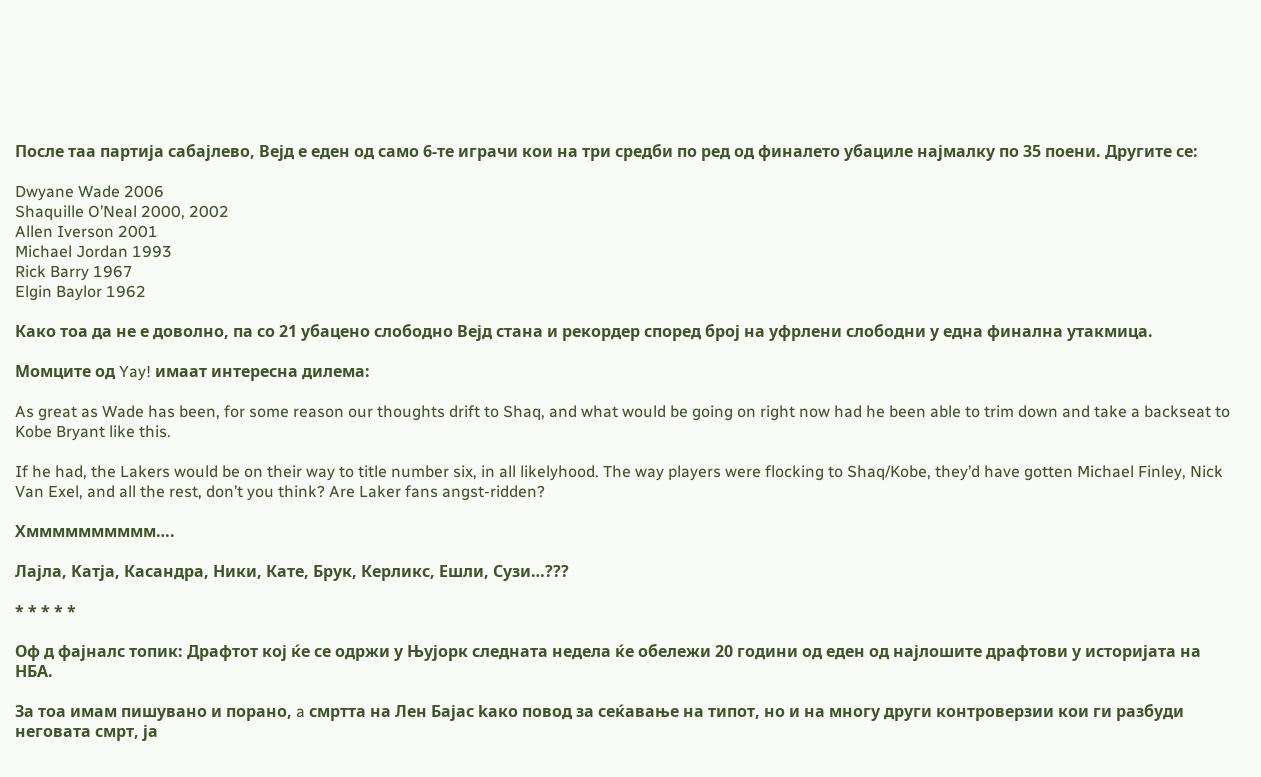После таа партија сабајлево, Вејд е еден од само 6-те играчи кои на три средби по ред од финалето убациле најмалку по 35 поени. Другите се:

Dwyane Wade 2006
Shaquille O’Neal 2000, 2002
Allen Iverson 2001
Michael Jordan 1993
Rick Barry 1967
Elgin Baylor 1962

Како тоа да не е доволно, па со 21 убацено слободно Вејд стана и рекордер според број на уфрлени слободни у една финална утакмица.

Момците од Yay! имаат интересна дилема:

As great as Wade has been, for some reason our thoughts drift to Shaq, and what would be going on right now had he been able to trim down and take a backseat to Kobe Bryant like this.

If he had, the Lakers would be on their way to title number six, in all likelyhood. The way players were flocking to Shaq/Kobe, they’d have gotten Michael Finley, Nick Van Exel, and all the rest, don’t you think? Are Laker fans angst-ridden?

Хмммммммммм….

Лајла, Kатја, Касандра, Ники, Кате, Брук, Керликс, Ешли, Сузи…???

* * * * *

Оф д фајналс топик: Драфтот кој ќе се одржи у Њујорк следната недела ќе обележи 20 години од еден од најлошите драфтови у историјата на НБА.

За тоа имам пишувано и порано, a смртта на Лен Бајас kако повод за сеќавање на типот, но и на многу други контроверзии кои ги разбуди неговата смрт, ја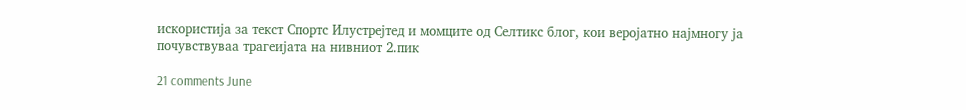искористија за текст Спортс Илустрејтед и момците од Селтикс блог, кои веројатно најмногу ја почувствуваа трагеијата на нивниот 2.пик

21 comments June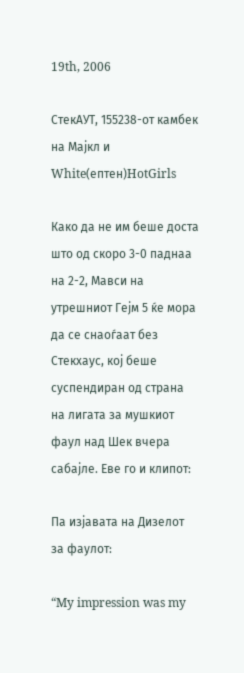19th, 2006

СтекАУТ, 155238-от камбек на Мајкл и White(ептен)HotGirls

Како да не им беше доста што од скоро 3-0 паднаа на 2-2, Мавси на утрешниот Гејм 5 ќе мора да се снаоѓаат без Стекхаус, кој беше суспендиран од страна на лигата за мушкиот фаул над Шек вчера сабајле. Еве го и клипот:

Па изјавата на Дизелот за фаулот:

“My impression was my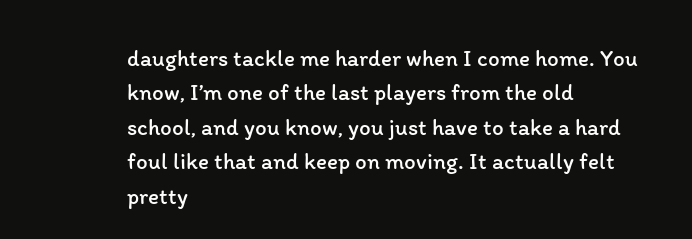daughters tackle me harder when I come home. You know, I’m one of the last players from the old school, and you know, you just have to take a hard foul like that and keep on moving. It actually felt pretty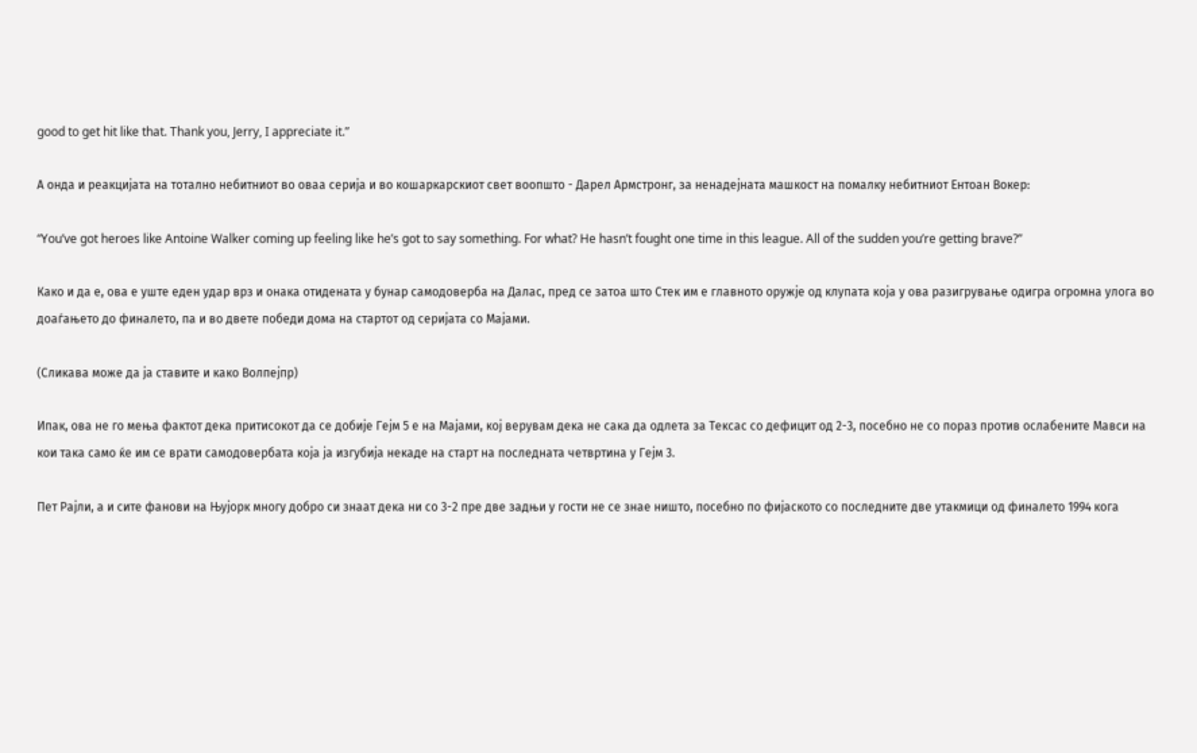good to get hit like that. Thank you, Jerry, I appreciate it.”

А онда и реакцијата на тотално небитниот во оваа серија и во кошаркарскиот свет воопшто - Дарел Армстронг, за ненадејната машкост на помалку небитниот Ентоан Вокер:

“You’ve got heroes like Antoine Walker coming up feeling like he’s got to say something. For what? He hasn’t fought one time in this league. All of the sudden you’re getting brave?”

Како и да е, ова е уште еден удар врз и онака отидената у бунар самодоверба на Далас, пред се затоа што Стек им е главното оружје од клупата која у ова разигрување одигра огромна улога во доаѓањето до финалето, па и во двете победи дома на стартот од серијата со Мајами.

(Сликава може да ја ставите и како Волпејпр)

Ипак, ова не го мења фактот дека притисокот да се добије Гејм 5 е на Мајами, кој верувам дека не сака да одлета за Тексас со дефицит од 2-3, посебно не со пораз против ослабените Мавси на кои така само ќе им се врати самодовербата која ја изгубија некаде на старт на последната четвртина у Гејм 3.

Пет Рајли, а и сите фанови на Њујорк многу добро си знаат дека ни со 3-2 пре две задњи у гости не се знае ништо, посебно по фијаското со последните две утакмици од финалето 1994 кога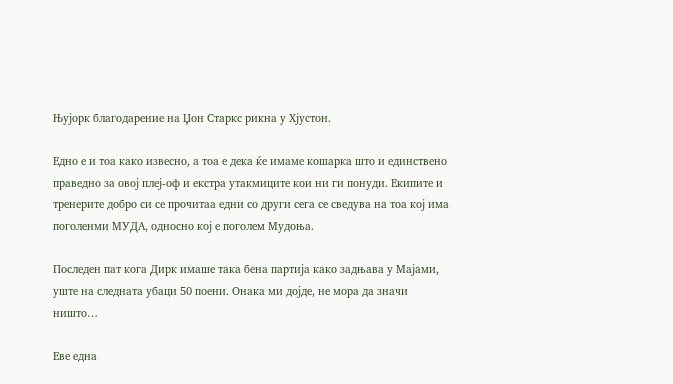Њујорк благодарение на Џон Старкс рикна у Хјустон.

Едно е и тоа како извесно, а тоа е дека ќе имаме кошарка што и единствено праведно за овој плеј-оф и екстра утакмиците кои ни ги понуди. Екипите и тренерите добро си се прочитаа едни со други сега се сведува на тоа кој има поголенми МУДА, односно кој е поголем Мудоња.

Последен пат кога Дирк имаше така бена партија како задњава у Мајами, уште на следната убаци 50 поени. Онака ми дојде, не мора да значи ништо…

Еве една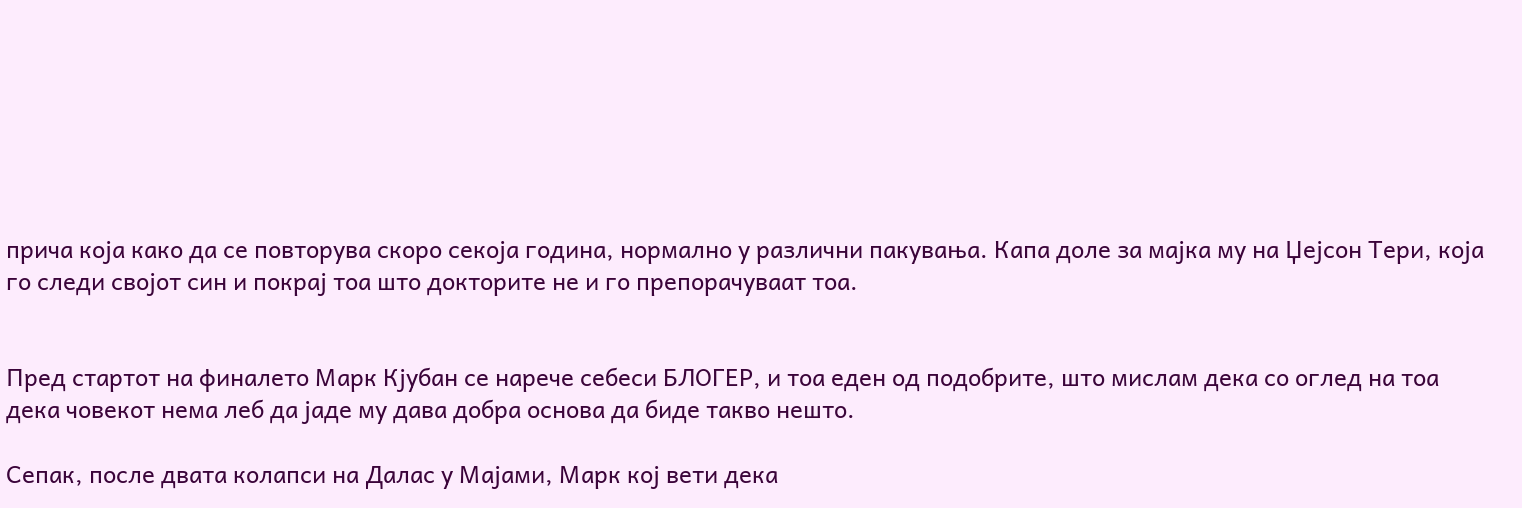прича која како да се повторува скоро секоја година, нормално у различни пакувања. Капа доле за мајка му на Џејсон Тери, која го следи својот син и покрај тоа што докторите не и го препорачуваат тоа.


Пред стартот на финалето Марк Кјубан се нарече себеси БЛОГЕР, и тоа еден од подобрите, што мислам дека со оглед на тоа дека човекот нема леб да јаде му дава добра основа да биде такво нешто.

Сепак, после двата колапси на Далас у Мајами, Марк кој вети дека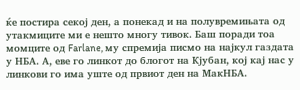ќе постира секој ден, а понекад и на полувремињата од утакмиците ми е нешто многу тивок. Баш поради тоа момците од Farlane, му спремија писмо на најкул газдата у НБА. А, еве го линкот до блогот на Кјубан, кој кај нас у линкови го има уште од првиот ден на МакНБА.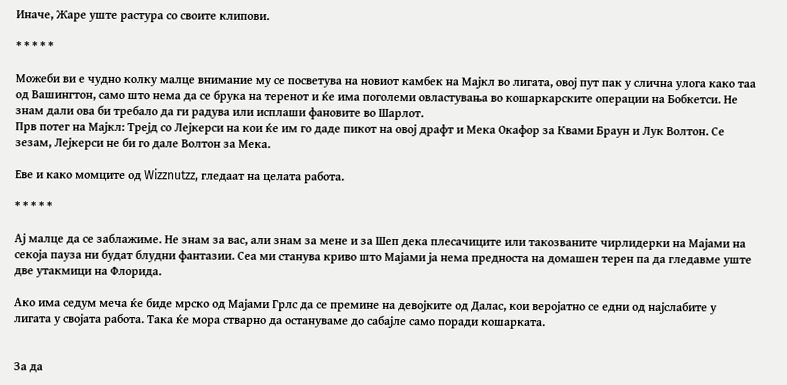Иначе, Жаре уште растура со своите клипови.

* * * * *

Можеби ви е чудно колку малце внимание му се посветува на новиот камбек на Мајкл во лигата, овој пут пак у слична улога како таа од Вашингтон, само што нема да се брука на теренот и ќе има поголеми овластувања во кошаркаpските операции на Бобкетси. Не знам дали ова би требало да ги радува или исплаши фановите во Шарлот.
Прв потег на Мајкл: Трејд со Лејкерси на кои ќе им го даде пикот на овој драфт и Мека Окафор за Квами Браун и Лук Волтон. Се зезам, Лејкерси не би го дале Волтон за Мека.

Еве и како момците од Wizznutzz, гледаат на целата работа.

* * * * *

Ај малце да се заблажиме. Не знам за вас, али знам за мене и за Шеп дека плесачиците или такозваните чирлидерки на Мајами на секоја пауза ни будат блудни фантазии. Сеа ми станува криво што Мајами ја нема предноста на домашен терен па да гледавме уште две утакмици на Флорида.

Ако има седум меча ќе биде мрско од Мајами Грлс да се премине на девојките од Далас, кои веројатно се едни од најслабите у лигата у својата работа. Така ќе мора стварно да остануваме до сабајле само поради кошарката.


За да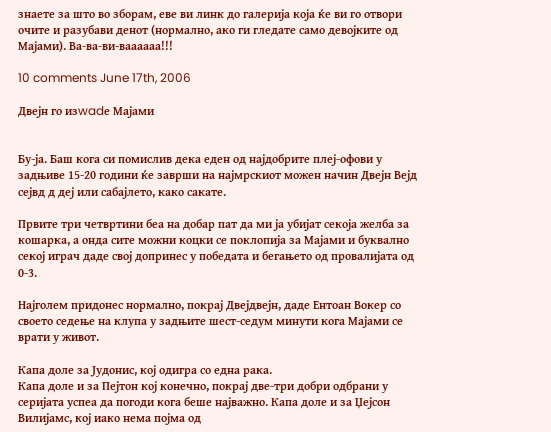знаете за што во зборам, еве ви линк до галерија која ќе ви го отвори очите и разубави денот (нормално, ако ги гледате само девојките од Мајами). Ва-ва-ви-ваааааа!!!

10 comments June 17th, 2006

Двејн го изwadе Мајами


Бу-ја. Баш кога си помислив дека еден од најдобрите плеј-офови у задњиве 15-20 години ќе заврши на најмрскиот можен начин Двејн Вејд сејвд д деј или сабајлето, како сакате.

Првите три четвртини беа на добар пат да ми ја убијат секоја желба за кошарка, а онда сите можни коцки се поклопија за Мајами и буквално секој играч даде свој допринес у победата и бегањето од провалијата од 0-3.

Најголем придонес нормално, покрај Двејдвејн, даде Ентоан Вокер со своето седење на клупа у задњите шест-седум минути кога Мајами се врати у живот.

Капа доле за Јудонис, кој одигра со една рака.
Капа доле и за Пејтон кој конечно, покрај две-три добри одбрани у серијата успеа да погоди кога беше најважно. Капа доле и за Џејсон Вилијамс, кој иако нема појма од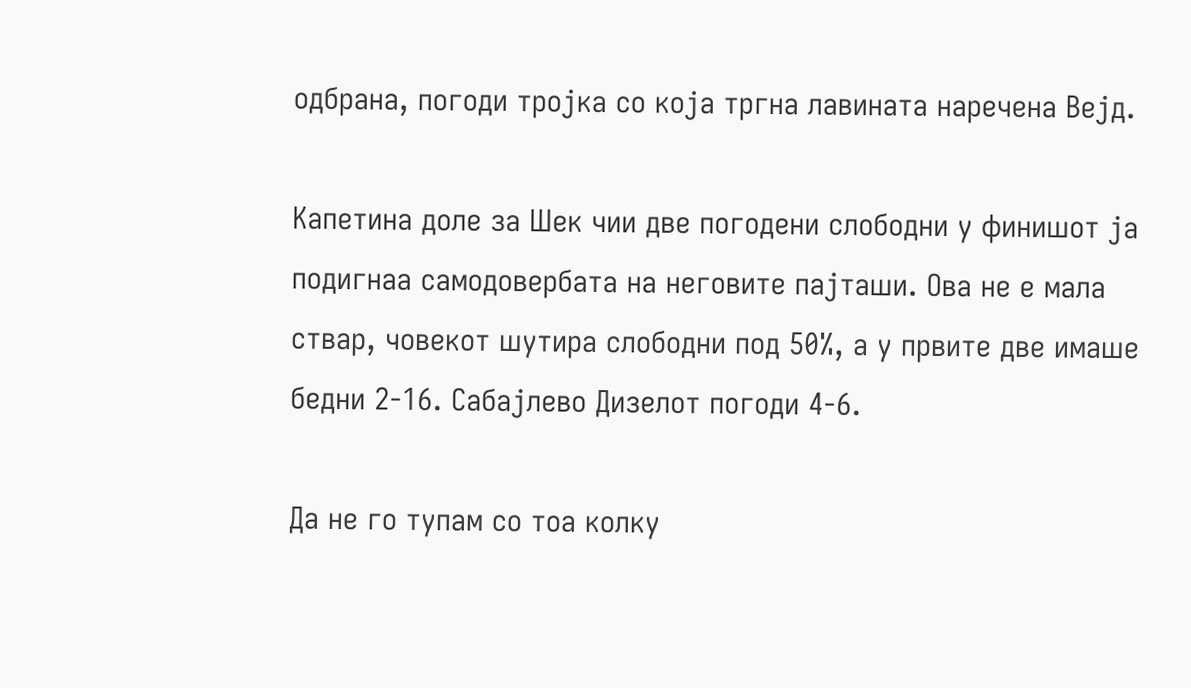одбрана, погоди тројка со која тргна лавината наречена Вејд.

Капетина доле за Шек чии две погодени слободни у финишот ја подигнаа самодовербата на неговите пајташи. Ова не е мала ствар, човекот шутира слободни под 50%, а у првите две имаше бедни 2-16. Сабајлево Дизелот погоди 4-6.

Да не го тупам со тоа колку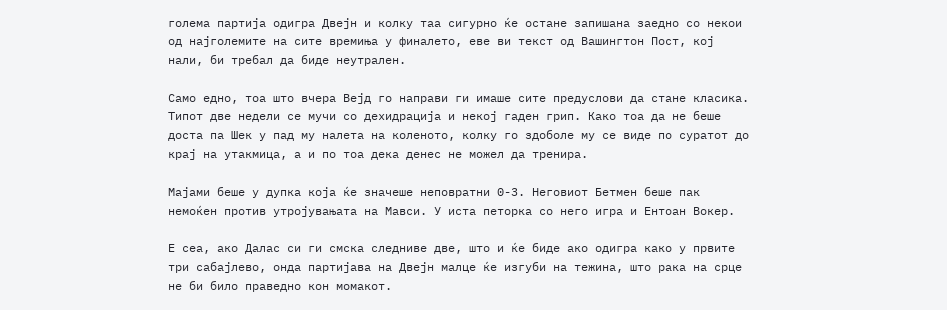голема партија одигра Двејн и колку таа сигурно ќе остане запишана заедно со некои од најголемите на сите времиња у финалето, еве ви текст од Вашингтон Пост, кој нали, би требал да биде неутрален.

Само едно, тоа што вчера Вејд го направи ги имаше сите предуслови да стане класика. Типот две недели се мучи со дехидрација и некој гаден грип. Како тоа да не беше доста па Шек у пад му налета на коленото, колку го здоболе му се виде по суратот до крај на утакмица, а и по тоа дека денес не можел да тренира.

Мајами беше у дупка која ќе значеше неповратни 0-3. Неговиот Бетмен беше пак немоќен против утројувањата на Мавси. У иста петорка со него игра и Ентоан Вокер.

Е сеа, ако Далас си ги смска следниве две, што и ќе биде ако одигра како у првите три сабајлево, онда партијава на Двејн малце ќе изгуби на тежина, што рака на срце не би било праведно кон момакот.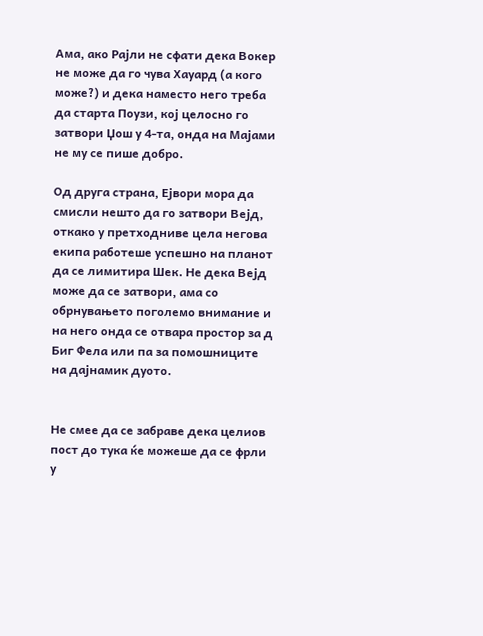Ама, ако Рајли не сфати дека Вокер не може да го чува Хауард (а кого може?) и дека наместо него треба да старта Поузи, кој целосно го затвори Џош у 4-та, онда на Мајами не му се пише добро.

Од друга страна, Ејвори мора да смисли нешто да го затвори Вејд, откако у претходниве цела негова екипа работеше успешно на планот да се лимитира Шек. Не дека Вејд може да се затвори, ама со обрнувањето поголемо внимание и на него онда се отвара простор за д Биг Фела или па за помошниците на дајнамик дуото.


Не смее да се забраве дека целиов пост до тука ќе можеше да се фрли у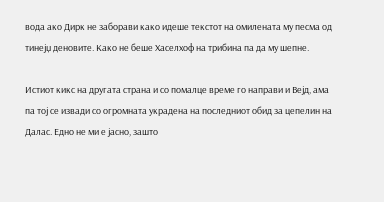вода ако Дирк не заборави како идеше текстот на омилената му песма од тинејџ деновите. Како не беше Хаселхоф на трибина па да му шепне.

Истиот кикс на другата страна и со помалце време го направи и Вејд, ама па тој се извади со огромната украдена на последниот обид за цепелин на Далас. Едно не ми е јасно, зашто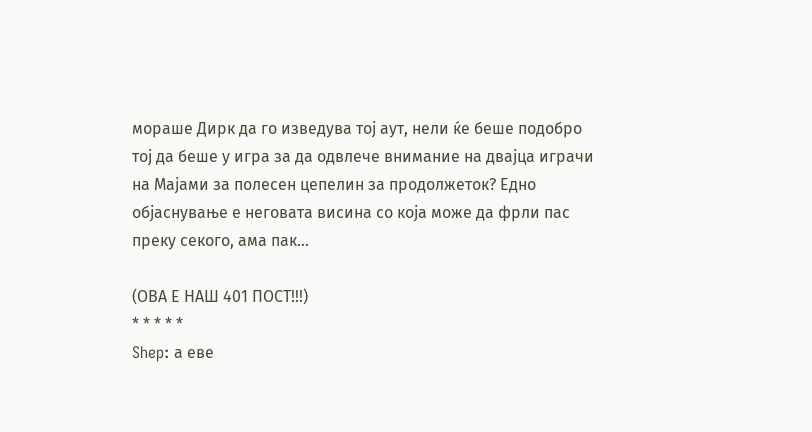мораше Дирк да го изведува тој аут, нели ќе беше подобро тој да беше у игра за да одвлече внимание на двајца играчи на Мајами за полесен цепелин за продолжеток? Едно објаснување е неговата висина со која може да фрли пас преку секого, ама пак…

(ОВА Е НАШ 401 ПОСТ!!!)
* * * * *
Shep: а еве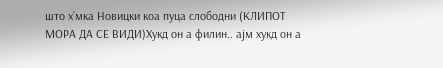што х`мка Новицки коа пуца слободни (КЛИПОТ МОРА ДА СЕ ВИДИ)Хукд он а филин.. ајм хукд он а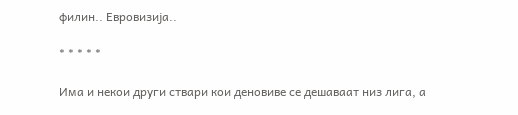филин.. Евровизија..

* * * * *

Има и некои други ствари кои деновиве се дешаваат низ лига, а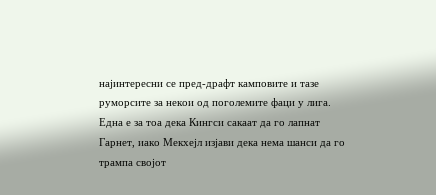најинтересни се пред-драфт камповите и тазе руморсите за некои од поголемите фаци у лига. Една е за тоа дека Кингси сакаат да го лапнат Гарнет, иако Мекхејл изјави дека нема шанси да го трампа својот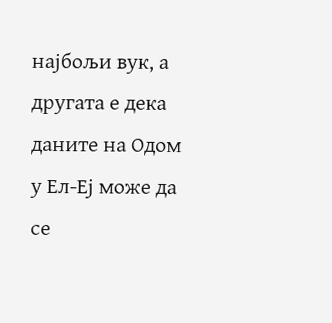најбољи вук, а другата е дека даните на Одом у Ел-Еј може да се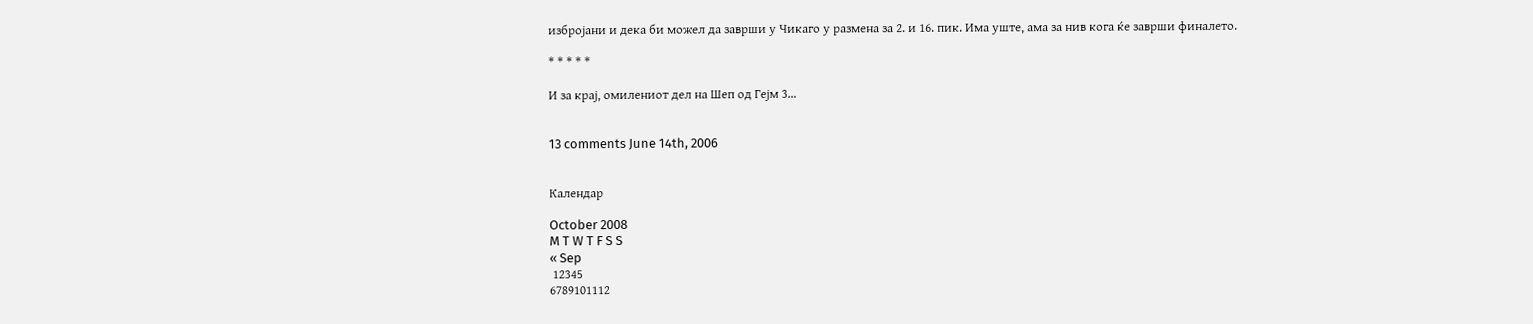избројани и дека би можел да заврши у Чикаго у размена за 2. и 16. пик. Има уште, ама за нив кога ќе заврши финалето.

* * * * *

И за крај, омилениот дел на Шеп од Гејм 3…


13 comments June 14th, 2006


Календар

October 2008
M T W T F S S
« Sep
 12345
6789101112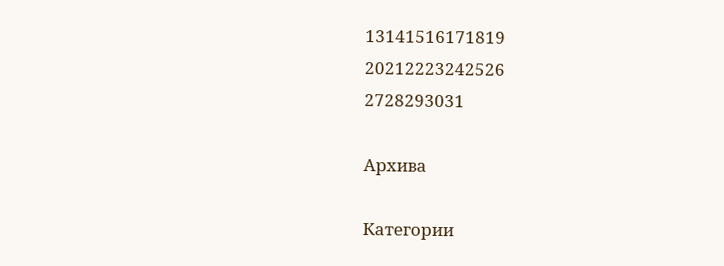13141516171819
20212223242526
2728293031

Архива

Категории